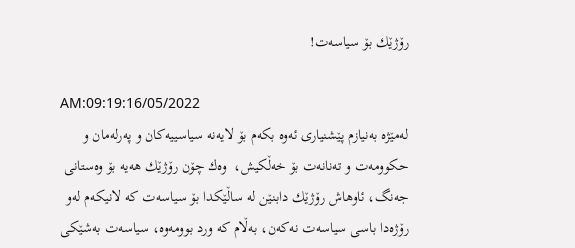رۆژێك بۆ سیاسه‌ت!

AM:09:19:16/05/2022
له‌مێژه‌ به‌نیازم پێشنیارى ئه‌وه‌ بكه‌م بۆ لایه‌نه‌ سیاسییه‌كان و په‌رله‌مان و حكوومه‌ت و ته‌نانه‌ت بۆ خه‌ڵكیش،  وه‌ك چۆن رۆژێك هه‌یه‌ بۆ وه‌ستانى جه‌نگ، ئاوهاش رۆژێك دابنێن له‌ ساڵێكدا بۆ سیاسه‌ت كه‌ لانیكه‌م له‌و رۆژه‌دا باسى سیاسه‌ت نه‌كه‌ن، به‌ڵام كه‌ ورد بوومه‌وه‌، سیاسه‌ت به‌شێكى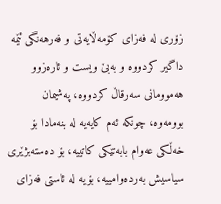زۆرى له‌ فه‌زاى كۆمه‌ڵایه‌تى و فه‌رهه‌نگى ئێمه‌ داگیر كردووه‌ و به‌بێ ویست و ئاره‌زوو هه‌موومانى سه‌رقاڵ كردووه‌، په‌شیمان بوومه‌وه‌، چونكه‌ ئه‌م كایه‌یه‌ له‌ بنه‌مادا بۆ خه‌ڵكى عه‌وام بابه‌تێكى كاتییه‌، بۆ ده‌سته‌بژێرى سیاسیش به‌رده‌وامییه‌، بۆیه‌ له‌ ئاستى فه‌زاى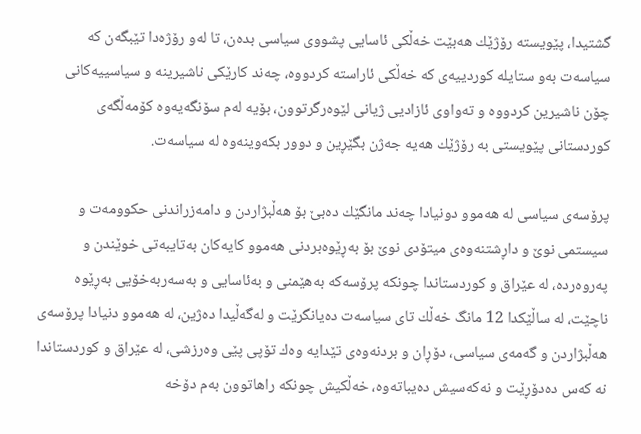گشتیدا، پێویسته‌ رۆژێك هه‌بێت خه‌ڵكى ئاسایى پشووى سیاسى بده‌ن، تا له‌و رۆژه‌دا تێبگه‌ن كه‌ سیاسه‌ت به‌و ستایله‌ كوردییه‌ى كه‌ خه‌ڵكى ئاراسته‌ كردووه‌، چه‌ند كارێكى ناشیرینه‌ و سیاسییه‌كانى چۆن ناشیرین كردووه‌ و ته‌واوى ئازادیى ژیانى لێوه‌رگرتوون، بۆیه‌ له‌م سۆنگه‌یه‌وه‌ كۆمه‌ڵگه‌ى كوردستانى پێویستى به‌ رۆژێك هه‌یه‌ جه‌ژن بگێڕین و دوور بكه‌وینه‌وه‌ له‌ سیاسه‌ت.

پرۆسه‌ى سیاسى له‌ هه‌موو دونیادا چه‌ند مانگێك ده‌بێ بۆ هه‌ڵبژاردن و دامه‌زراندنى حكوومه‌ت و سیستمى نوێ و داڕشتنه‌وه‌ى میتۆدى نوێ بۆ به‌ڕێوه‌بردنى هه‌موو كایه‌كان به‌تایبه‌تى خوێندن و په‌روه‌رده‌، له‌ عێراق و كوردستاندا چونكه‌ پرۆسه‌كه‌ به‌هێمنى و به‌ئاسایى و به‌سه‌ربه‌خۆیى به‌ڕێوه‌ ناچێت، له‌ ساڵێكدا 12 مانگ خه‌ڵك تاى سیاسه‌ت ده‌یانگرێت و له‌گه‌ڵیدا ده‌ژین، له‌ هه‌موو دنیادا پرۆسه‌ى هه‌ڵبژاردن و گه‌مه‌ى سیاسى، دۆڕان و بردنه‌وه‌ى تێدایه‌ وه‌ك تۆپى پێى وه‌رزشى، له‌ عێراق و كوردستاندا نه‌ كه‌س ده‌دۆڕێت و نه‌كه‌سیش ده‌یباته‌وه‌، خه‌ڵكیش چونكه‌ راهاتوون به‌م دۆخه‌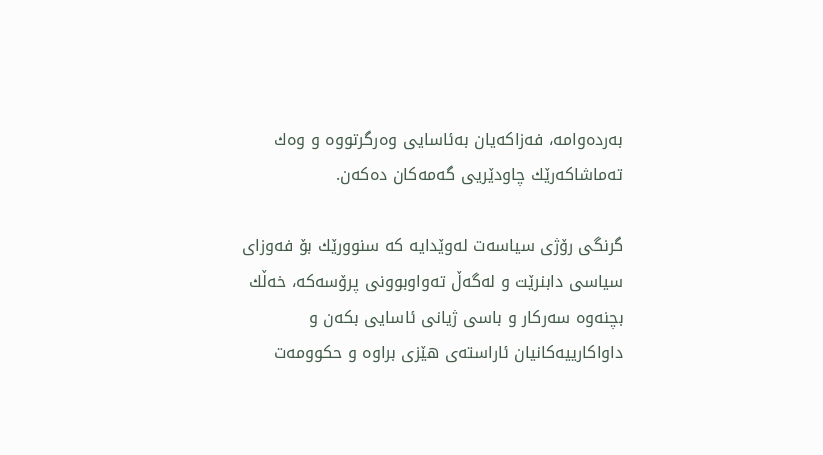به‌رده‌وامه‌، فه‌زاكه‌یان به‌ئاسایى وه‌رگرتووه‌ و وه‌ك ته‌ماشاكه‌رێك چاودێریى گه‌مه‌كان ده‌كه‌ن.

گرنگى رۆژى سیاسه‌ت له‌وێدایه‌ كه‌ سنوورێك بۆ فه‌وزاى سیاسى دابنرێت و له‌گه‌ڵ ته‌واوبوونى پرۆسه‌كه‌، خه‌ڵك بچنه‌وه‌ سه‌ركار و باسى ژیانى ئاسایى بكه‌ن و داواكارییه‌كانیان ئاراسته‌ى هێزى براوه‌ و حكوومه‌ت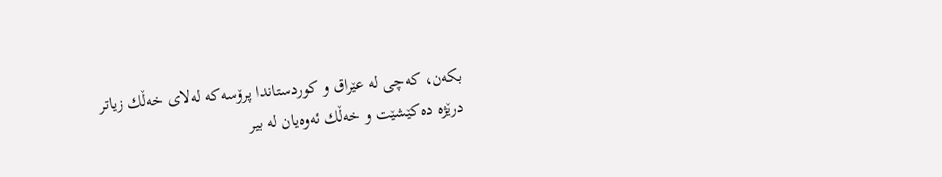بكه‌ن، كه‌چى له‌ عێراق و كوردستاندا پرۆسه‌كه‌ له‌لاى خه‌ڵك زیاتر درێژه‌ ده‌كێشێت و خه‌ڵك ئه‌وه‌یان له‌ بیر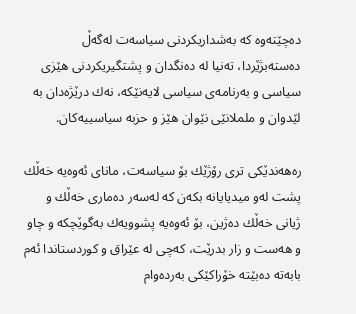ده‌چێته‌وه‌ كه‌ به‌شداریكردنى سیاسه‌ت له‌گه‌ڵ ده‌سته‌بژێردا، ته‌نیا له‌ ده‌نگدان و پشتگیریكردنى هێزى سیاسى و به‌رنامه‌ى سیاسی لایه‌نێكه‌، نه‌ك درێژه‌دان به‌ لێدوان و ململانێى نێوان هێز و حزبه‌ سیاسییه‌كان.

ره‌هه‌ندێكى ترى رۆژێك بۆ سیاسه‌ت، ماناى ئه‌وه‌یه‌ خه‌ڵك پشت له‌و میدیایانه‌ بكه‌ن كه‌ له‌سه‌ر ده‌مارى خه‌ڵك و ژیانى خه‌ڵك ده‌ژین، بۆ ئه‌وه‌یه‌ پشوویه‌ك به‌گوێچكه‌ و چاو و هه‌ست و زار بدرێت، كه‌چى له‌ عێراق و كوردستاندا ئه‌م بابه‌ته‌ ده‌بێته‌ خۆراكێكى به‌رده‌وام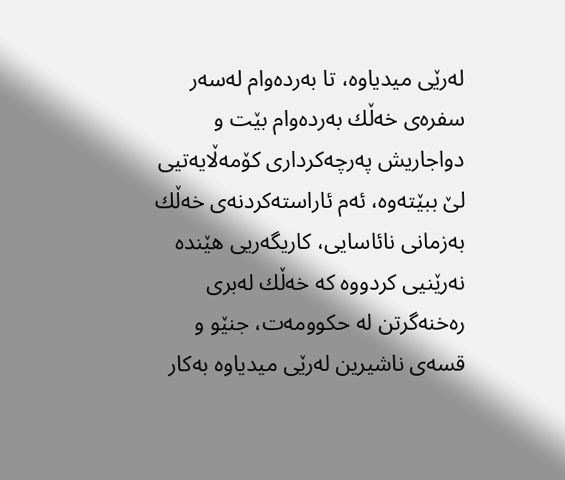له‌رێى میدیاوه‌، تا به‌رده‌وام له‌سه‌ر سفره‌ى خه‌ڵك به‌رده‌وام بێت و دواجاریش په‌رچه‌كردارى كۆمه‌ڵایه‌تیى لێ ببێته‌وه‌، ئه‌م ئاراسته‌كردنه‌ى خه‌ڵك به‌زمانى نائاسایى، كاریگه‌ریى هێنده‌ نه‌رێنیى كردووه‌ كه‌ خه‌ڵك له‌برى ره‌خنه‌گرتن له‌ حكوومه‌ت، جنێو و قسه‌ى ناشیرین له‌رێى میدیاوه‌ به‌كار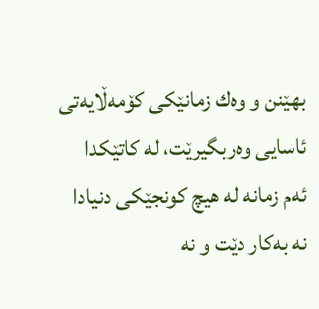بهێنن و وه‌ك زمانێكى كۆمه‌ڵایه‌تى ئاسایى وه‌ربگیرێت، له‌ كاتێكدا ئه‌م زمانه‌ له‌ هیچ كونجێكى دنیادا نه‌ به‌كار دێت و نه‌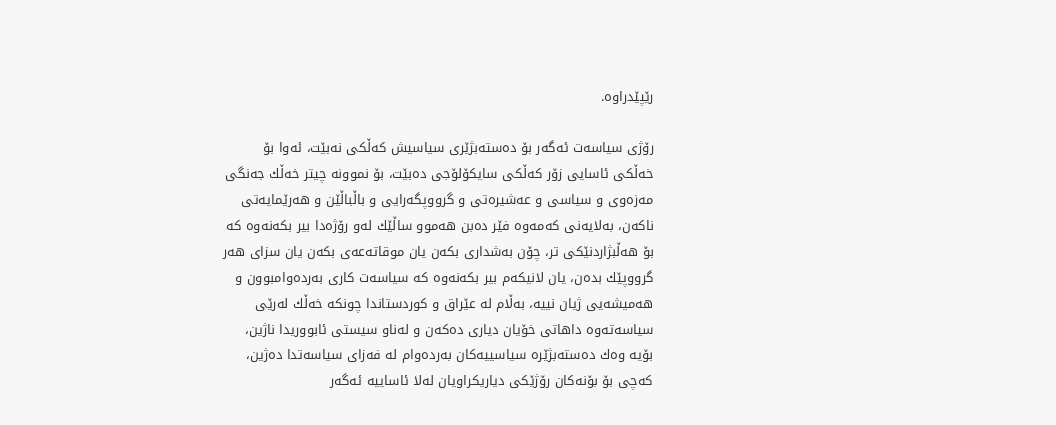رێپێدراوه‌.

رۆژى سیاسه‌ت ئه‌گه‌ر بۆ ده‌سته‌بژێرى سیاسیش كه‌ڵكى نه‌بێت، ئه‌وا بۆ خه‌ڵكى ئاسایى زۆر كه‌ڵكى سایكۆلۆجى ده‌بێت، بۆ نموونه‌ چیتر خه‌ڵك جه‌نگى مه‌زه‌وى و سیاسى و عه‌شیره‌تى و گرووپگه‌رایى و باڵباڵێن و هه‌رێمایه‌تى ناكه‌ن، به‌لایه‌نى كه‌مه‌وه‌ فێر ده‌بن هه‌موو ساڵێك له‌و رۆژه‌دا بیر بكه‌نه‌وه‌ كه‌ بۆ هه‌ڵبژاردنێكى تر، چۆن به‌شدارى بكه‌ن یان موقاته‌عه‌ى بكه‌ن یان سزاى هه‌ر گرووپێك بده‌ن، یان لانیكه‌م بیر بكه‌نه‌وه‌ كه‌ سیاسه‌ت كارى به‌رده‌وامبوون و هه‌میشه‌یى ژیان نییه‌، به‌ڵام له‌ عێراق و كوردستاندا چونكه‌ خه‌ڵك له‌رێى سیاسه‌ته‌وه‌ داهاتى خۆیان دیارى ده‌كه‌ن و له‌ناو سیستى ئابووریدا ناژین، بۆیه‌ وه‌ك ده‌سته‌بژێره‌ سیاسییه‌كان به‌رده‌وام له‌ فه‌زاى سیاسه‌تدا ده‌ژین، كه‌چى بۆ بۆنه‌كان رۆژێكى دیاریكراویان له‌لا ئاساییه‌ ئه‌گه‌ر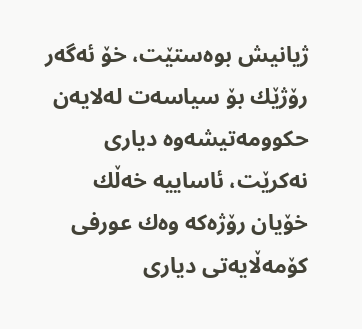ژیانیش بوه‌ستێت، خۆ ئه‌گه‌ر رۆژێك بۆ سیاسه‌ت له‌لایه‌ن حكوومه‌تیشه‌وه‌ دیارى نه‌كرێت، ئاساییه‌ خه‌ڵك خۆیان رۆژه‌كه‌ وه‌ك عورفى كۆمه‌ڵایه‌تى دیارى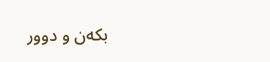بكه‌ن و دوور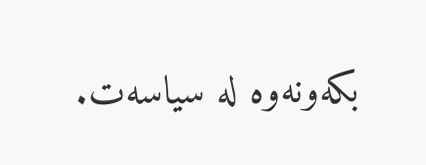بكه‌ونه‌وه‌ له‌ سیاسه‌ت.